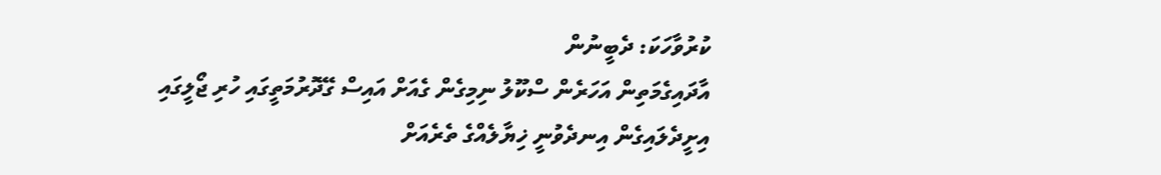ކުރުވާހަކަ: ދެބީނުން
އާދައިގެމަތިން އަހަރެން ސްކޫލު ނިމިގެން ގެއަށް އައިސް ގޭދޮރުމަތީގައި ހުރި ޖޯލީގައި އިށީދެލައިގެން އިނދެވުނީ ޚިޔާލެއްގެ ތެރެއަށް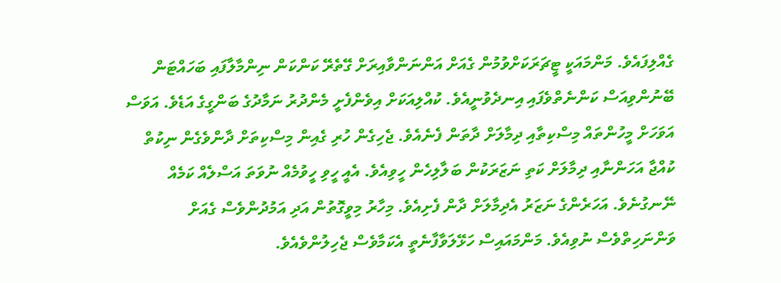ގެއްލިފައެވެ. މަންމައަކީ ޓީޗަރަކަށްވުމުން ގެއަށް އަންނަންވާއިރަށް ގޭތެރޭ ކަންކަން ނިންމާލާފައި ބަހައްޓަން ބޭނުންވިއަސް ކަންނެތްވެފައި އިނދެވުނީއެވެ. ކުއްލިއަކަށް އިވެންފެށީ މެންދުރު ނަމާދުގެ ބަންގީގެ އަޑެވެ. އަވަސް އަވަހަށް މީހުންތައް މިސްކިތާއި ދިމާލަށް ދާތަން ފެނެއެވެ. ޖެހިގެން ހުރި ގެއިން މިސްކިތަށް ދާންވެގެން ނިކުތް ކުއްޖާ އަހަންނާއި ދިމާލަށް ކަތި ނަޒަރަކުން ބަލާލިހެން ހީވިއެވެ. އެއީ ހީވި ހީވުމެއް ނުވަތަ އަސްލެއް ކަމެއް ނޭނގުނެވެ. އަހަރެންގެ ނަޒަރު އެދިމާލަށް ދާން ފެށިއެވެ. މިހާރު މިވީގޮތުން އަދި އަމުދުންވެސް ގެއަށް ވަންނަހިތްވެސް ނުވިއެވެ. މަންމައައިސް ހަޅޭލަވާފާނެތީ އެކަމާވެސް ޖެހިލުންވެއެވެ.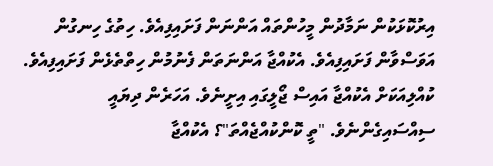އިރުކޮޅަކުން ނަމާދުން މީހުންތައް އަންނަން ފަށައިފިއެވެ. ހިތުގެ ހިނގުން އަވަސްވާން ފަށައިފިއެވެ. އެކުއްޖާ އަންނަތަން ފެނުމުން ހިތްތެޅެން ފަށައިފިއެވެ. ކުއްލިއަކަށް އެކުއްޖާ އައިސް ޖޯލީގައި އިށީނެވެ. އަހަރެން ދިޔައީ ސިއްސައިގެންނެވެ. "ތީ ކޮންކުއްޖެއްތަ"؟ އެކުއްޖާ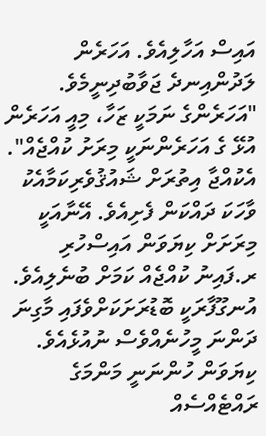އައިސް އަހާލިއެވެ. އަހަރެން ލަދުންއިނދެ ޖަވާބުދިނީމެވެ. "އަހަރެންގެ ނަމަކީ ޒަހާ، މިއީ އަހަރެން އުޅޭ ގެ އަހަރެންނަކީ މިރަށު ކުއްޖެއް". އެކުއްޖާ އިތުރަށް ޝައުޤުވެރިކަމާއެކު ވާހަކަ ދައްކަން ފެށިއެވެ. އޭނާއަކީ މިރަށަށް ކިޔަވަން އައިސްހުރި ރ.ފައިނު ކުއްޖެއް ކަމަށް ބުނެލިއެވެ. އުނގޫފާރަކީ ބޮޑުރަށަކަށްވެފައި މާގިނަ ދަންނަ މީހުނެއްވެސް ނުއުޅެއެވެ. ކިޔަވަން ހުންނަނީ މަންމަގެ ރައްޓެއްސެއް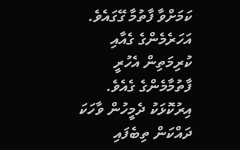ކަމަށްވާ ފާތުމާ ގޭގައެވެ. އަހަރެމެންގެ ގެއާއި ކުރިމަތިން އެހުރީ ފާތުމާމެންގެ ގެއެވެ. އިރުކޮޅަކު ދެމީހުން ވާހަކަ ދައްކަން ތިބެފައި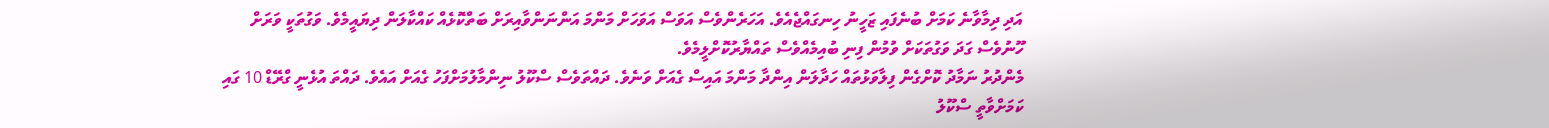އަދި ދިމާވާނެ ކަމަށް ބުނެފައި ޒަހީނު ހިނގައްޖެއެވެ. އަހަރެންވެސް އަވަސް އަވަހަށް މަންމަ އަންނަންވާއިރަށް ބަތްކޮޅެއް ކައްކާލަން ދިޔައީމެވެ. ވަގުތަކީ ވަރަށް ހޫނުވެސް ގަދަ ވަގުތަކަށް ވުމުން ފިނި ބުއިމެއްވެސް ތައްޔާރުކޮށްލީމެވެ.
މެންދުރު ނަމާދު ކޮށްގެން ފިލާވަޅުތައް ހަދާލަން އިންދާ މަންމަ އައިސް ގެއަށް ވަނެވެ. ދައްތަވެސް ސްކޫލު ނިންމާލުމަށްފަހު ގެއަށް އައެވެ. ދައްތަ އުޅެނީ ގްރޭޑް 10 ގައި ކަމަށްވާތީ ސްކޫލު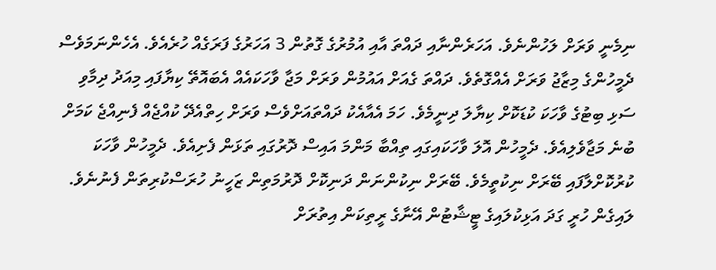ނިމެނީ ވަރަށް ލަހުންނެވެ. އަހަރެންނާއި ދައްތަ އާއި އުމުރުގެ ގޮތުން 3 އަހަރުގެ ފަރަގެއް ހުރެއެވެ. އެހެންނަމަވެސް ދެމީހުންގެ މިޒާޖު ވަރަށް އެއްގޮތެވެ. ދައްތަ ގެއަށް އައުމުން ވަރަށް މަޖާ ވާހަކައެއް އެބައޮތޭ ކިޔާފައި މިއަދު ދިމާވި ސަޅި ބިޓުގެ ވާހަކަ ކުޑަކޮށް ކިޔާލަ ދިނީމެވެ. ހަމަ އެއާއެކު ދައްތައަށްވެސް ވަރަށް ހިތްއެދޭ ކުއްޖެއް ފެނިއްޖެ ކަމަށް ބުނެ މަޖާވެލިއެވެ. ދެމީހުން އޮލަ ވާހަކައިގައި ތިއްބާ މަންމަ އައިސް ދޮރުގައި ތަޅަން ފެށިއެވެ. ދެމީހުން ވާހަކަ ކުރުކޮށްލާފައި ބޭރަށް ނިކުތީމެވެ. ބޭރަށް ނިކުންނަން ދަނިކޮށް ދޮރުމަތިން ޒަހީނު ހުރަސްކުރިތަން ފެނުނެވެ. ލައިގެން ހުރީ ގަދަ އަޅިކުލައިގެ ޓީޝާޓުން އޭނާގެ ރީތިކަން އިތުރަށް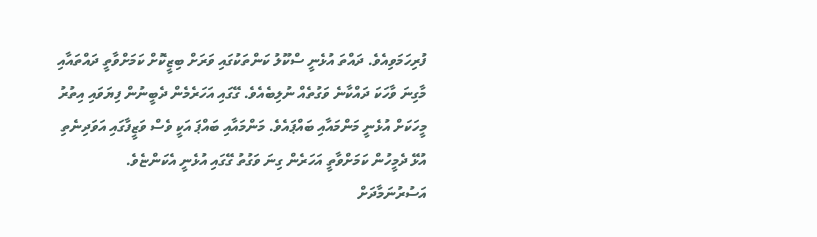ފުރިހަމަވިއެވެ. ދައްތަ އުޅެނީ ސްކޫލު ކަންތަކުގައި ވަރަށް ބިޒީކޮށް ކަމަށްވާތީ ދައްތައާއި މާގިނަ ވާހަކަ ދައްކާނެ ވަގުތެއް ނުލިބެއެވެ. ގޭގައި އަހަރެމެން ދެބީނުން ފިޔަވައި އިތުރު މީހަކަށް އުޅެނީ މަންމައާއި ބައްޕައެވެ. މަންމައާއި ބައްޕަ އަކީ ވެސް ވަޒީފާގައި އަވަދިނެތި އުޅޭ ދެމީހުން ކަމަށްވާތީ އަހަރެން ގިނަ ވަގުތު ގޭގައި އުޅެނީ އެކަންޏެވެ.
އަސުރުނަމާދަށް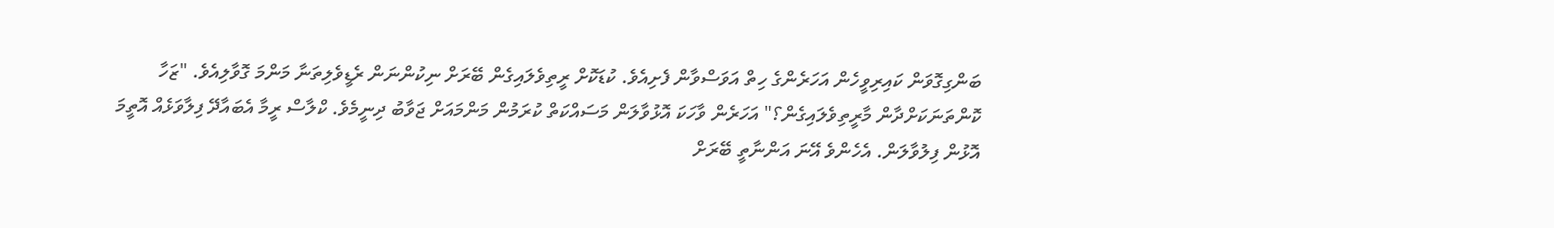ބަންގިގޮވަން ކައިރިވީހެން އަހަރެންގެ ހިތް އަވަސްވާން ފެށިއެވެ. ކުޑަކޮށް ރީތިވެލައިގެން ބޭރަށް ނިކުންނަން ރެޑީވެލިތަނާ މަންމަ ގޮވާލިއެވެ. "ޒަހާ ކޮންތަނަކަށްދާން މާރީތިވެލައިގެން؟" އަހަރެން ވާހަކަ އޮޅުވާލަން މަސައްކަތް ކުރަމުން މަންމައަށް ޖަވާބު ދިނީމެވެ. ކްލާސް ރީމާ އެބައާދޭ ފިލާވަޅެއް އޮތީމަ އޮޅުން ފިލުވާލަން. އެހެންވެ އޭނަ އަންނާތީ ބޭރަށް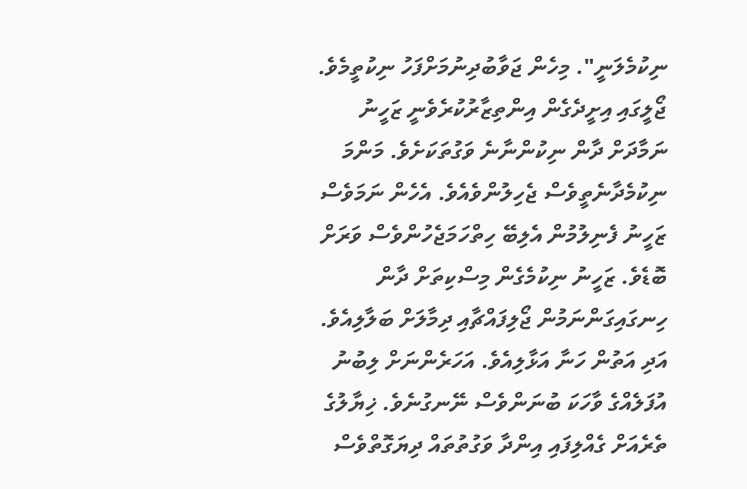ނިކުމެލަނީ". މިހެން ޖަވާބުދިނުމަށްފަހު ނިކުތީމެވެ. ޖޯލީގައި އިށީދެގެން އިންތިޒާރުކުރެވެނީ ޒަހީނު ނަމާދަށް ދާން ނިކުންނާނެ ވަގުތަކަށެވެ. މަންމަ ނިކުމެދާނެތީވެސް ޖެހިލުންވެއެވެ. އެހެން ނަމަވެސް ޒަހީނު ފެނިލުމުން އެލިބޭ ހިތްހަމަޖެހުންވެސް ވަރަށް ބޮޑެވެ. ޒަހީނު ނިކުމެގެން މިސްކިތަށް ދާން ހިނގައިގަންނަމުން ޖޯލިފައްޗާއި ދިމާލަށް ބަލާލިއެވެ. އަދި އަތުން ހަނާ އަޅާލިއެވެ. އަހަރެންނަށް ލިބުނު އުފަލެއްގެ ވާހަކަ ބުނަންވެސް ނޭނގުނެވެ. ޚިޔާލުގެ ތެރެއަށް ގެއްލިފައި އިންދާ ވަގުތުތައް ދިޔަގޮތްވެސް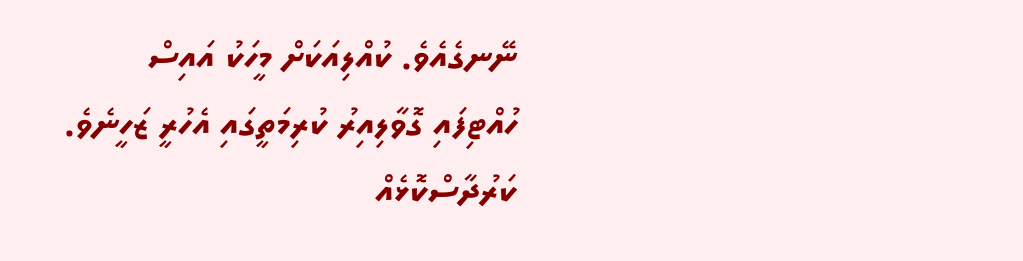ނޭނގެއެވެ. ކުއްލިއަކަށް މީހަކު އައިސް ހުއްޓިފައި ގޮވާލިއިރު ކުރިމަތީގައި އެހުރީ ޒަހީނެވެ. ކަރުދާސްކޮޅެއް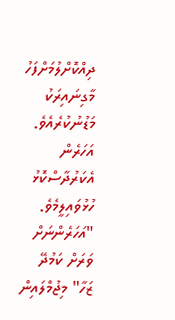ދިއްކޮށްލުމަށްފަހު މާގިނައިރަކު މަޑުނުކުރެއެވެ. އަހަރެން އެކަރުދާސްކޮޅު ހުޅުވައިލީމެވެ. "އަހަރެންނަށް ވަރަށް ކަމުދޭ ޒަހާ" މިޖުމްލައިން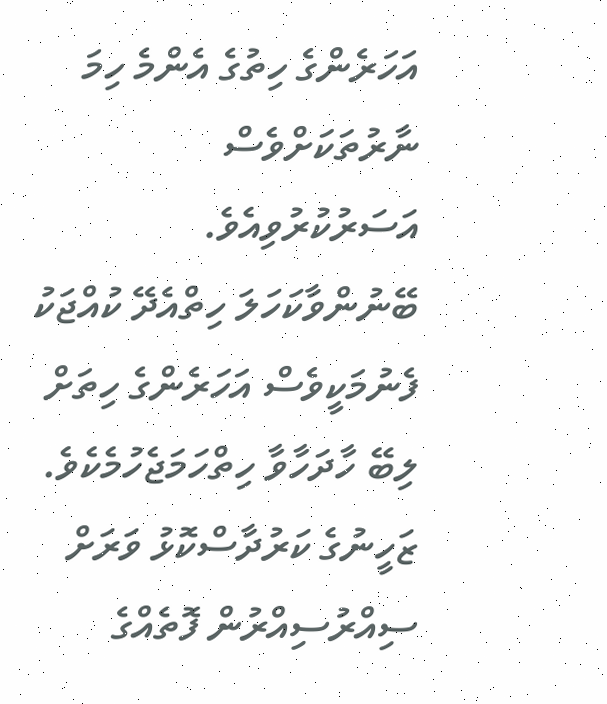އަހަރެންގެ ހިތުގެ އެންމެ ހިމަ ނާރުތަކަށްވެސް އަސަރުކުރުވިއެވެ. ބޭނުންވާކަހަލަ ހިތްއެދޭ ކުއްޖަކު ފެނުމަކީވެސް އަހަރެންގެ ހިތަށް ލިބޭ ހާދަހާވާ ހިތްހަމަޖެހުމެކެވެ. ޒަހީނުގެ ކަރުދާސްކޮޅު ވަރަށް ސިއްރުސިއްރުން ފޮތެއްގެ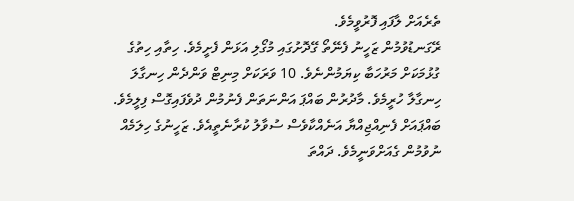ތެރެއަށް ލާފައި ފޮރުވީމެވެ.
ރޭގަނޑުވުމުން ޒަހީނު ފެނޭތޯ ގޭދޮށުގައި މުގޯލި އަޅަން ފެށީމެވެ. ހިތާއި ހިތުގެ ގުޅުމަކަށް މަރުހަބާ ކިޔަމުންނެވެ. 10 ވަރަކަށް މިނިޓް ވަންދެން ހިނގާލަ ހިނގާލާ ހުރީމެވެ. މާދުރުން ބައްޕަ އަންނަތަން ފެނުމުން ދުވެފައިގޮސް ފިލީމެވެ. ބައްޕައަށް ފެނިއްޖިއްޔާ އަނެއްކާވެސް ސުވާލު ކުރާނެތީއެވެ. ޒަހީނުގެ ހިލަމެއް ނުވުމުން ގެއަށްވަނީމެވެ. ދައްތަ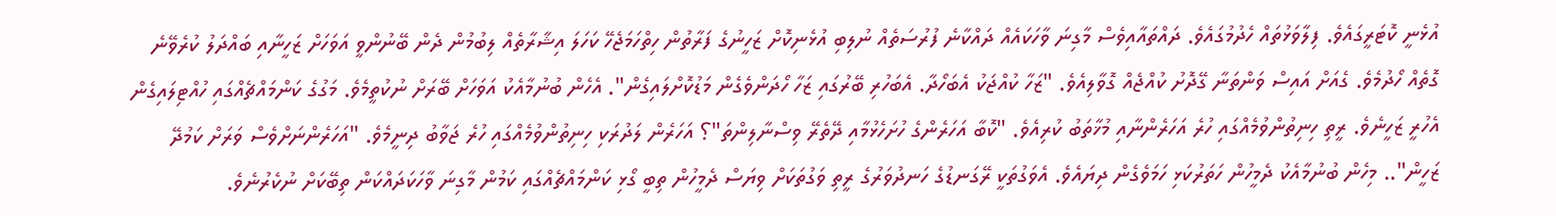އުޅެނީ ކޮޓަރީގައެވެ. ފިލާވަޅުތައް ހެދުމުގައެވެ. ދައްތައާއިވެސް މާގިނަ ވާހަކައެއް ދައްކާނެ ފުރުސަތެއް ނުލިބި އުޅެނިކޮށް ޒަހީނުގެ ފަރާތުން ހިތްހަމަޖެހޭ ކަހަލަ އިޝާރާތެއް ލިބުމުން ދެން ބޭނުންވީ އަވަހަށް ޒަހީނާއި ބައްދަލު ކުރެވޭނެ ގޮތެއް ހޯދުމެވެ. ގެއަށް އައިސް ވަންތަނާ ގޭދޮށު ކުއްޖެއް ގޮވާލިއެވެ. "ޒަހާ ކުއްޖަކު އެބަހޯދާ. އެބަހުރި ބޭރުގައި ޒަހާ ހޯދަންވެގެން މަޑުކޮށްލައިގެން". އެހެން ބުނުމާއެކު އަވަހަށް ބޭރަށް ނުކުތީމެވެ. މަގުގެ ކަންމައްޗެއްގައި ހުއްޓިލައިގެން އެހުރީ ޒަހީނެވެ. ރީތި ހިނިތުންވުމެއްގައި ހުރެ އަހަރެންނާއި މުޚާތަބު ކުރިއެވެ. "ކޮބާ އަހަރެންގެ ހުށަހެޅުމާއި ދޭތެރޭ ވިސްނާލިންތަ"؟ އަހަރެން ލަދުރަކި ހިނިތުންވުމެއްގައި ހުރެ ޖަވާބު ދިނީމެވެ. "އަހަރެންނަށްވެސް ވަރަށް ކަމުދޭ ޒަހީން".. މިހެން ބުނުމާއެކު ދެމީހުން ހަތަރުކަޅި ހަމަވެގެން ދިޔައެވެ. އެވަގުތަކީ ރޭގަނޑުގެ ހަނދުވަރުގެ ރީތި ވަގުތަކަށް ވިޔަސް ދެމީހުން ތިބީ ގޯޅި ކަންމައްޗެއްގައި ކަމުން މާގިނަ ވާހަކަދައްކަން ތިބޭކަށް ނުކެރުނެވެ.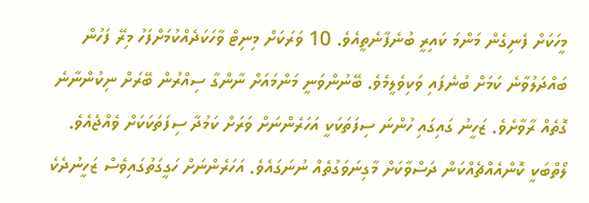މީހަކަށް ފެނިގެން މަންމަ ކައިރީ ބުނެފާނެތީއެވެ. 10 ވަރަކަށް މިނިޓް ވާހަކަދެއްކުމަށްފަހު މިރޭ ފަހުން ބައްދަލުވާނެ ކަމަށް ބުނެފައި ވަކިވެލީމެވެ. ބޭނުންވަނީ މަންމައަށް ނާންގާ ސިއްރުން ބޭރަށް ނިކުންނާނެ ގޮތެއް ރާވާށެވެ. ޒަހީނު ގައިގައި ހުންނަ ސިފަތަކަކީ އަހަރެންނަށް ވަރަށް ކަމުދާ ސިފަތަކަކަށް ވެއްޖެއެވެ. ލޯތްބަކީ ކޮންއެއްޗެއްކަން ދަސްވާކަށް މާގިނަވަގުތެއް ނުނަގައެވެ. އަހަރެންނަށް ހަގީގަތުގައިވެސް ޒަހީނުދެކެ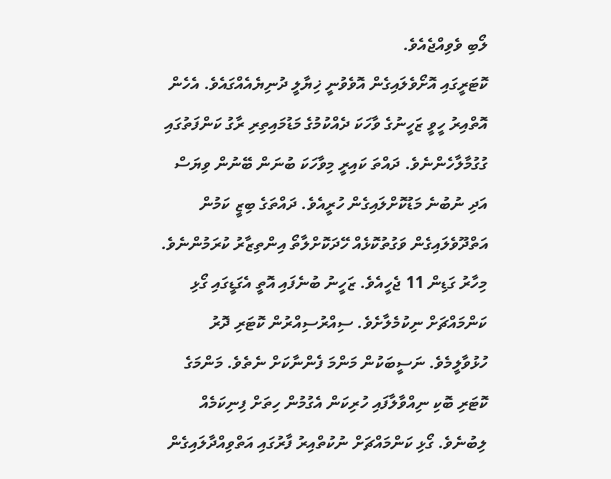ލޯބި ވެވިއްޖެއެވެ.
ކޮޓަރީގައި އޮށޯވެލައިގެން އޮވެވުނީ ޚިޔާލީ ދުނިޔެއެއްގައެވެ. އެހެން އޮތްއިރު ހީވީ ޒަހީނުގެ ވާހަކަ ދެއްކުމުގެ މަޑުމައިތިރި ރާގު ކަންފަތުގައި ގުގުމާލާހެންނެވެ. ދައްތަ ކައިރީ މިވާހަކަ ބުނަން ބޭނުން ވިޔަސް އަދި ނުބުނެ މަޑުކޮށްލައިގެން ހުރީއެވެ. ދައްތަގެ ބިޒީ ކަމުން އަތްދޫވެލައިގެން ވަގުތުކޮޅެއް ހޭދަކޮށްލާތޯ އިންތިޒާރު ކުރަމުންނެވެ. މިހާރު ގަޑިން 11 ޖެހީއެވެ. ޒަހީނު ބުނެފައި އޮތީ އެގަޑީގައި ގޯޅި ކަންމައްޗަށް ނިކުމެލާށެވެ. ސިއްރުސިއްރުން ކޮޓަރި ދޮރު ހުޅުވާލީމެވެ. ނަސީބަކުން މަންމަ ފެންނާކަށް ނެތެވެ. މަންމަގެ ކޮޓަރި ބޮކި ނިއްވާލާފައި ހުރިކަން އެގުމުން ހިތަށް ފިނިކަމެއް ލިބުނެވެ. ގޯޅި ކަންމައްޗަށް ނުކުތްއިރު ފާރުގައި އަތްވިއްދާލައިގެން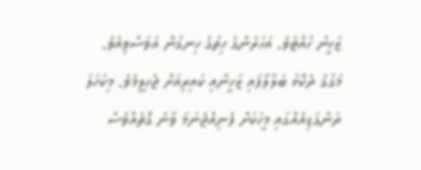ޒަހީނު ހުއްޓެވެ. އަހަރެންގެ ހިތުގެ ހިނގުން އަވަސްވިއެވެ. މަގުގެ ދެކޮޅު ބަލާލާފައި ޒަހީނާއި ކައިރިއަށް ޖެހިލީމެވެ. މިކަހަލަ ދަންގަޑިއެއްގައި މީހަކަށް ފެނިއްޖެނަމަ ވާނެ ގޮތެއްވެސް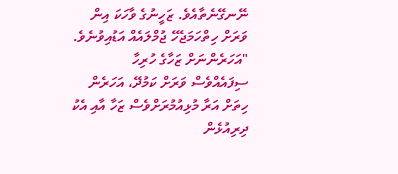ނޭނގޭނެތާއެވެ. ޒަހީނުގެ ވާހަކަ އިން ވަރަށް ހިތްހަމަޖެހޭ ޖުމްލައެއް އަޑުއިވުނެވެ. "އަހަރެންނަށް ޒަހާގެ ހުރިހާ ސިފައެއްވެސް ވަރަށް ކަމުދޭ، އަހަރެން ހިތަށް އަރާ މުޅިއުމުރަށްވެސް ޒަހާ އާއި އެކު ދިރިއުޅެން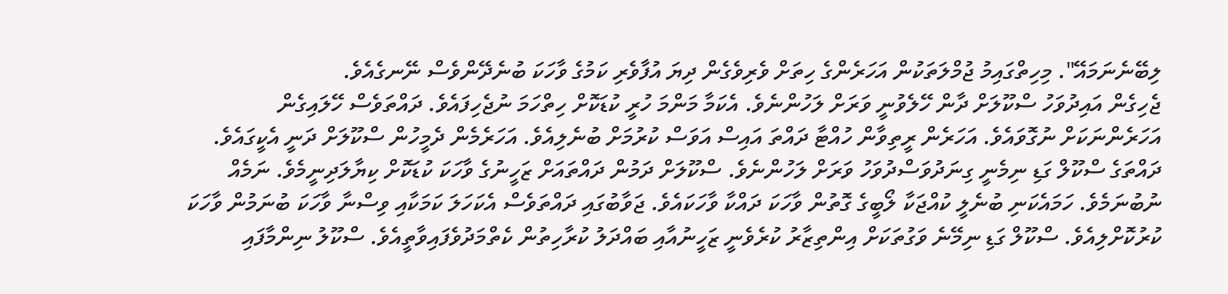ލިބޭނެނަމައޭ". މިހިތްގައިމު ޖުމްލަތަކުން އަހަރެންގެ ހިތަށް ވެރިވެގެން ދިޔަ އުފާވެރި ކަމުގެ ވާހަކަ ބުނެދޭންވެސް ނޭނގެއެވެ.
ޖެހިގެން އައިދުވަހު ސްކޫލަށް ދާން ހޭލެވުނީ ވަރަށް ލަހުންނެވެ. އެކަމާ މަންމަ ހުރީ ކުޑަކޮށް ހިތްހަމަ ނުޖެހިފައެވެ. ދައްތަވެސް ހޭލައިގެން އަހަރެންނަކަށް ނުގޮވައެވެ. އަހަރެން ރީތިވާން ހުއްޓާ ދައްތަ އައިސް އަވަސް ކުރުމަށް ބުނެލިއެވެ. އަހަރެމެން ދެމީހުން ސްކޫލަށް ދަނީ އެކީގައެވެ. ދައްތަގެ ސްކޫލް ގަޑި ނިމެނީ ގިނަދުވަސްދުވަހު ވަރަށް ލަހުންނެވެ. ސްކޫލަށް ދަމުން ދައްތައަށް ޒަހީނުގެ ވާހަކަ ކުޑަކޮށް ކިޔާލަދިނީމެވެ. ނަމެއް ނުބުނަމެވެ. ހަމައެކަނި ބުނެލީ ކުއްޖަކާ ލޯބީގެ ގޮތުން ވާހަކަ ދައްކާ ވާހަކައެވެ. ޖަވާބުގައި ދައްތަވެސް އެކަހަލަ ކަމަކާއި ވިސްނާ ވާހަކަ ބުނަމުން ވާހަކަ ކުރުކޮށްލިއެވެ. ސްކޫލް ގަޑި ނިމޭނެ ވަގުތަކަށް އިންތިޒާރު ކުރެވެނީ ޒަހީނުއާއި ބައްދަލު ކުރާހިތުން ކެތްމަދުވެފައިވާތީއެވެ. ސްކޫލު ނިންމާފައި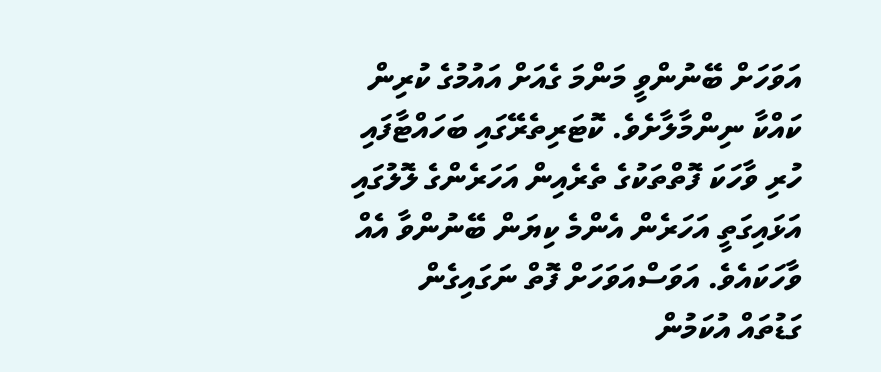އަވަހަށް ބޭނުންވީ މަންމަ ގެއަށް އައުމުގެ ކުރިން ކައްކާ ނިންމާލާށެވެ. ކޮޓަރިތެރޭގައި ބަހައްޓާފައި ހުރި ވާހަކަ ފޮތްތަކުގެ ތެރެއިން އަހަރެންގެ ލޮލުގައި އަޅައިގަތީ އަހަރެން އެންމެ ކިޔަން ބޭނުންވާ އެއް ވާހަކައެވެ. އަވަސްއަވަހަށް ފޮތް ނަގައިގެން ގަޑުތައް އުކަމުން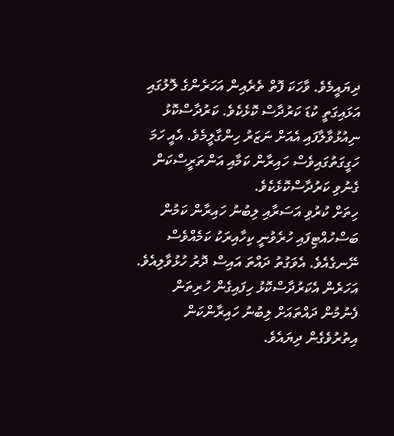ދިޔައީމެވެ. ވާހަކަ ފޮތް ތެރެއިން އަހަރެންގެ ލޮލުގައި އަޅައިގަތީ ކުޑަ ކަރުދާސް ކޮޅެކެވެ. ކަރުދާސްކޮޅު ނިއުޅުވާލާފައި އެއަށް ނަޒަރު ހިންގާލީމެވެ. އެއީ ހަމަ ހަގީގަތުގައިވެސް ހައިރާން ކަމާއި އަންތަރީސްކަން ގެނުވި ކަރުދާސްކޮޅެކެވެ.
ހިތަށް ކުރުވި އަސަރާއި ލިބުނު ހައިރާން ކަމުން ބަސްހުއްޓިފައި ހުރެވުނީ ކިހާއިރަކު ކަމެއްވެސް ނޭނގެއެވެ. އެވަގުތު ދައްތަ އައިސް ދޮރު ހުޅުވާލިއެވެ. އަހަރެން އެކަރުދާސްކޮޅު ހިފައިގެން ހުރިތަން ފެނުމުން ދައްތައަށް ލިބުނު ހައިރާންކަން އިތުރުވެގެން ދިޔައެވެ.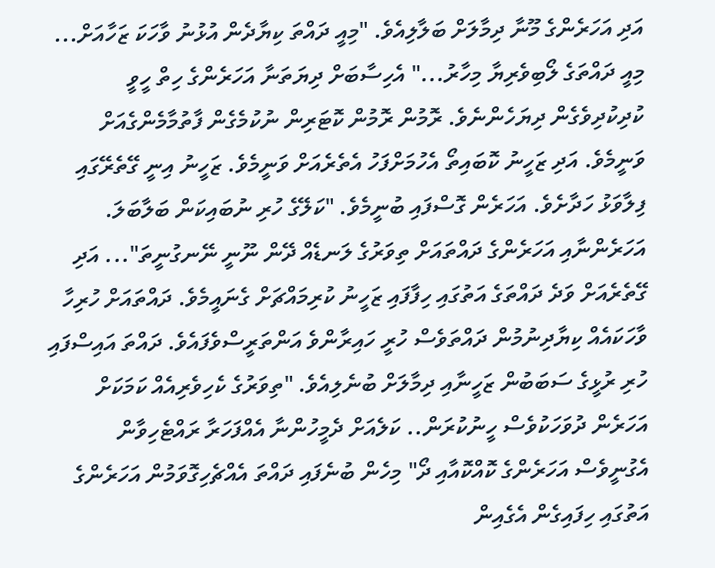އަދި އަހަރެންގެ މޫނާ ދިމާލަށް ބަލާލިއެވެ. "މިއީ ދައްތަ ކިޔާދެން އުޅުނު ވާހަކަ ޒަހާއަށް... މިއީ ދައްތަގެ ލޯބިވެރިޔާ މިހާރު..." އެހިސާބަށް ދިޔަތަނާ އަހަރެންގެ ހިތް ހީވީ ކުދިކުދިވެގެން ދިޔަހެންނެވެ. ރޮމުން ރޮމުން ކޮޓަރިން ނުކުމެގެން ފާތުމާމެންގެއަށް ވަނީމެވެ. އަދި ޒަހީނު ކޮބައިތޯ އެހުމަށްފަހު އެތެރެއަށް ވަނީމެވެ. ޒަހީނު އިނީ ގޭތެރޭގައި ފިލާވަޅު ހަދާށެވެ. އަހަރެން ގޮސްފައި ބުނީމެވެ. "ކަލޭގެ ހުރި ނުބައިކަން ބަލާބަލަ. އަހަރެންނާއި އަހަރެންގެ ދައްތައަށް ތިވަރުގެ ލަނޑެއް ދޭން ނޫނީ ނޭނގުނީތަ"... އަދި ގޭތެރެއަށް ވަދެ ދައްތަގެ އަތުގައި ހިފާފައި ޒަހީނު ކުރިމައްޗަށް ގެނައީމެވެ. ދައްތައަށް ހުރިހާ ވާހަކައެއް ކިޔާދިނުމުން ދައްތަވެސް ހުރީ ހައިރާންވެ އަންތަރީސްވެފައެވެ. ދައްތަ އައިސްފައި ހުރި ރުޅީގެ ސަބަބުން ޒަހީނާއި ދިމާލަށް ބުނެލިއެވެ. "ތިވަރުގެ ކެހިވެރިއެއް ކަމަކަށް އަހަރެން ދުވަހަކުވެސް ހީނުކުރަން.. ކަލެއަށް ދެމީހުންނާ އެއްފަހަރާ ރައްޓެހިވާން އެގުނީވެސް އަހަރެންގެ ކޮއްކޮއާއި ދޯ" މިހެން ބުނެފައި ދައްތަ އެއްޗެހިގޮވަމުން އަހަރެންގެ އަތުގައި ހިފައިގެން އެގެއިން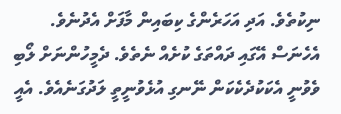ނިކުތެވެ. އަދި އަހަރެންގެ ކިބައިން މާފަށް އެދުނެވެ. އެހެނަސް އޭގައި ދައްތަގެ ކުށެއް ނެތެވެ. ދެމީހުންނަށް ލޯބި ވެވުނީ އެކަކުދެކެކަން ނޭނގި އުޅެވުނީތީ ލަދުގަނެއެވެ. އެއީ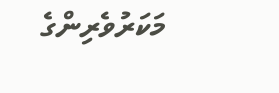މަކަރުވެރިންގެ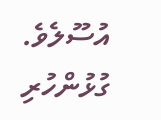އުސޫލެވެ.
ގުޅުންހުރި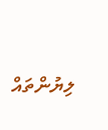ލިޔުންތައް